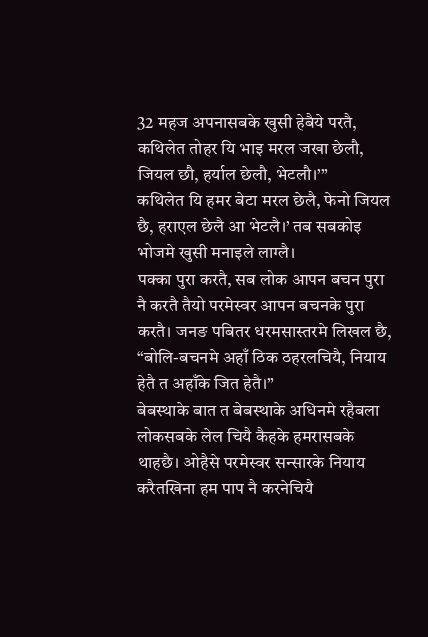32 महज अपनासबके खुसी हेबैये परतै, कथिलेत तोहर यि भाइ मरल जखा छेलौ, जियल छौ, हर्याल छेलौ, भेटलौ।’”
कथिलेत यि हमर बेटा मरल छेलै, फेनो जियल छै, हराएल छेलै आ भेटलै।’ तब सबकोइ भोजमे खुसी मनाइले लाग्लै।
पक्का पुरा करतै, सब लोक आपन बचन पुरा नै करतै तैयो परमेस्वर आपन बचनके पुरा करतै। जनङ पबितर धरमसास्तरमे लिखल छै, “बोलि-बचनमे अहाँ ठिक ठहरलचियै, नियाय हेतै त अहाँके जित हेतै।”
बेबस्थाके बात त बेबस्थाके अधिनमे रहैबला लोकसबके लेल चियै कैहके हमरासबके थाहछै। ओहैसे परमेस्वर सन्सारके नियाय करैतखिना हम पाप नै करनेचियै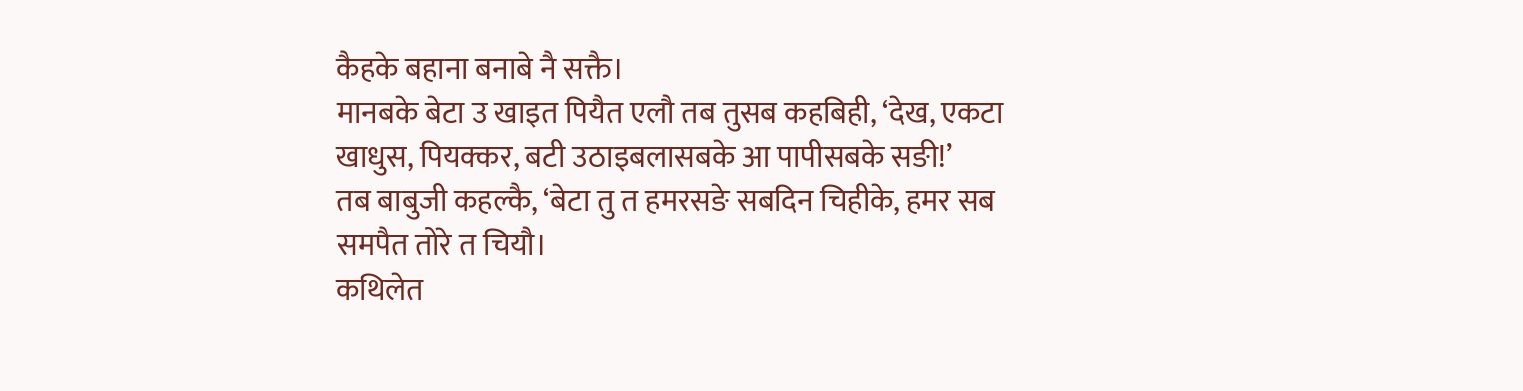कैहके बहाना बनाबे नै सक्तै।
मानबके बेटा उ खाइत पियैत एलौ तब तुसब कहबिही, ‘देख, एकटा खाधुस, पियक्कर, बटी उठाइबलासबके आ पापीसबके सङी!’
तब बाबुजी कहल्कै, ‘बेटा तु त हमरसङे सबदिन चिहीके, हमर सब समपैत तोरे त चियौ।
कथिलेत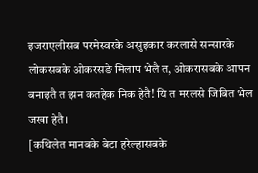इजराएलीसब परमेस्वरके असुइकार करलासे सन्सारके लोकसबके ओकरसङे मिलाप भेलै त, ओकरासबके आपन बनाइतै त झन कतहेक निक हेतै! यि त मरलसे जिबित भेल जखा हेतै।
[कथिलेत मानबके बेटा हरेल्हासबके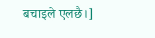बचाइले एलछै।]